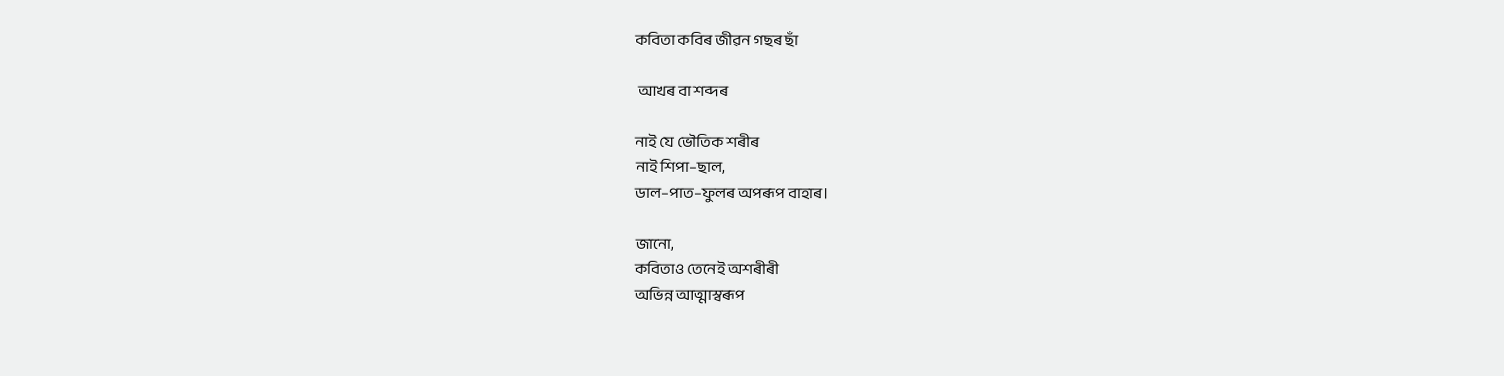কবিতা কবিৰ জীৱন গছৰ ছাঁ

 আখৰ বা শব্দৰ

নাই যে ভৌতিক শৰীৰ
নাই শিপা–ছাল,
ডাল–পাত–ফুলৰ অপৰূপ বাহাৰ।

জানো,
কবিতাও তেনেই অশৰীৰী
অভিন্ন আত্মাস্বৰূপ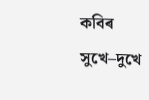কবিৰ
সুখে–দুখে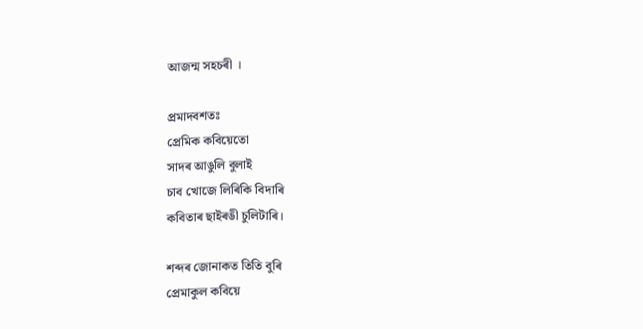আজন্ম সহচৰী ।

প্ৰমাদবশতঃ
প্ৰেমিক কবিয়েতো
সাদৰ আঙুলি বুলাই
চাব খোজে লিৰিকি বিদাৰি
কবিতাৰ ছাইৰঙী চুলিটাৰি।

শব্দৰ জোনাকত তিতি বুৰি
প্ৰেমাকুল কবিয়ে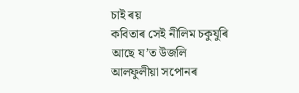চাই ৰয়
কবিতাৰ সেই নীলিম চকুযুৰি
আছে য’ত উজলি
আলফুলীয়া সপোনৰ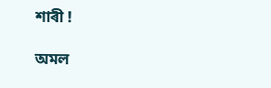শাৰী !

অমল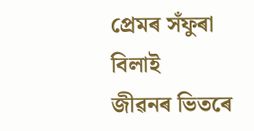প্ৰেমৰ সঁফুৰা বিলাই
জীৱনৰ ভিতৰে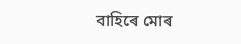বাহিৰে মোৰ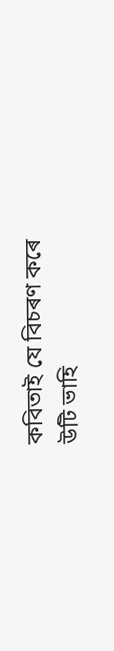কবিতাই যে বিচৰণ কৰে
উটি ভাহি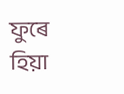ফুৰে হিয়া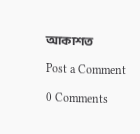আকাশত

Post a Comment

0 Comments